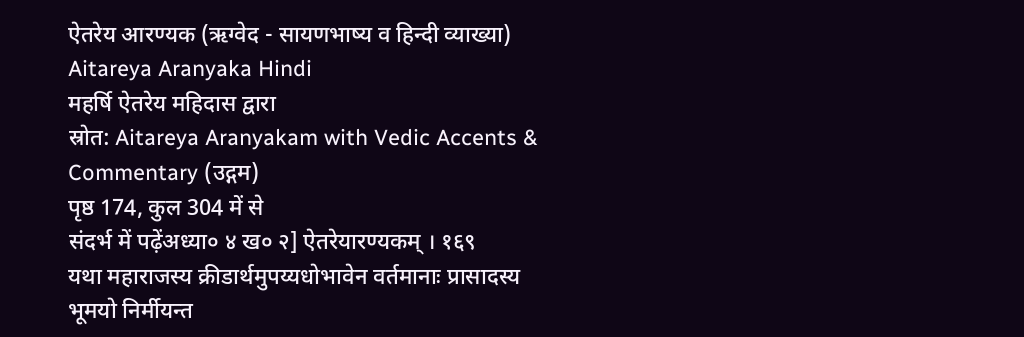ऐतरेय आरण्यक (ऋग्वेद - सायणभाष्य व हिन्दी व्याख्या)
Aitareya Aranyaka Hindi
महर्षि ऐतरेय महिदास द्वारा
स्रोत: Aitareya Aranyakam with Vedic Accents & Commentary (उद्गम)
पृष्ठ 174, कुल 304 में से
संदर्भ में पढ़ेंअध्या० ४ ख० २] ऐतरेयारण्यकम् । १६९
यथा महाराजस्य क्रीडार्थमुपय्यधोभावेन वर्तमानाः प्रासादस्य भूमयो निर्मीयन्त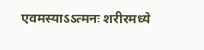एवमस्याऽऽत्मनः शरीरमध्ये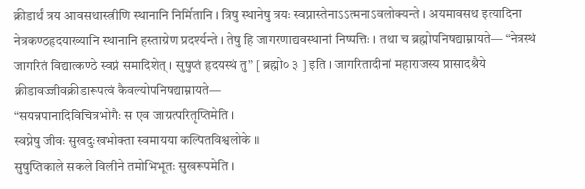क्रीडार्थं त्रय आवसथास्त्रीणि स्थानानि निर्मितानि । त्रिषु स्थानेषु त्रयः स्वप्नास्तेनाऽऽत्मनाऽवलोक्यन्ते । अयमावसथ इत्यादिना नेत्रकण्ठहृदयाख्यानि स्थानानि हस्ताग्रेण प्रदर्श्यन्ते । तेषु हि जागरणाद्यवस्थानां निष्पत्तिः । तथा च ब्रह्मोपनिषद्याम्नायते— “नेत्रस्थं जागरितं विद्यात्कण्ठे स्वप्नं समादिशेत् । सुषुप्तं हृदयस्थं तु” [ ब्रह्मो० ३ ] इति । जागरितादीनां महाराजस्य प्रासादश्रैये क्रीडावज्जीवक्रीडारूपत्वं कैवल्योपनिषद्याम्नायते—
“सयन्नपानादिविचित्रभोगैः स एव जाग्रत्परितृप्तिमेति ।
स्वप्नेषु जीवः सुखदुःखभोक्ता स्वमायया कल्पितविश्वलोके ॥
सुषुप्तिकाले सकले विलीने तमोभिभूतः सुखरूपमेति ।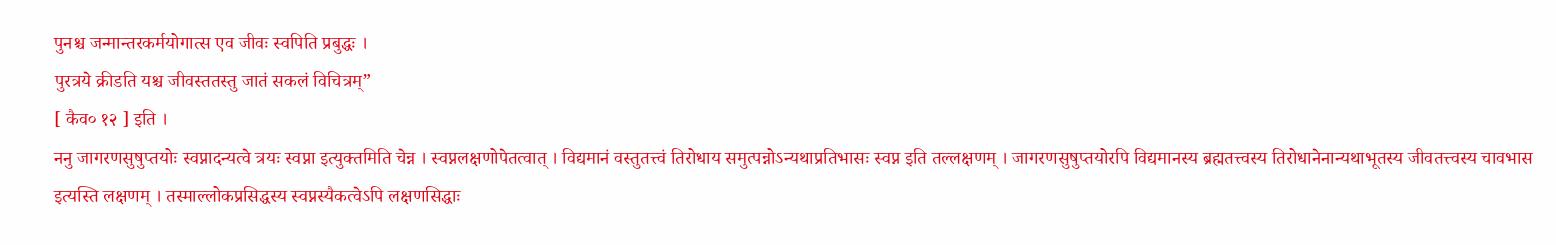पुनश्च जन्मान्तरकर्मयोगात्स एव जीवः स्वपिति प्रबुद्धः ।
पुरत्रये क्रीडति यश्च जीवस्ततस्तु जातं सकलं विचित्रम्”
[ कैव० १२ ] इति ।
ननु जागरणसुषुप्तयोः स्वप्नादन्यत्वे त्रयः स्वप्ना इत्युक्तमिति चेन्न । स्वप्नलक्षणोपेतत्वात् । विद्यमानं वस्तुतत्त्वं तिरोधाय समुत्पन्नोऽन्यथाप्रतिभासः स्वप्न इति तल्लक्षणम् । जागरणसुषुप्तयोरपि विद्यमानस्य ब्रह्मतत्त्वस्य तिरोधानेनान्यथाभूतस्य जीवतत्त्वस्य चावभास इत्यस्ति लक्षणम् । तस्माल्लोकप्रसिद्धस्य स्वप्नस्यैकत्वेऽपि लक्षणसिद्धाः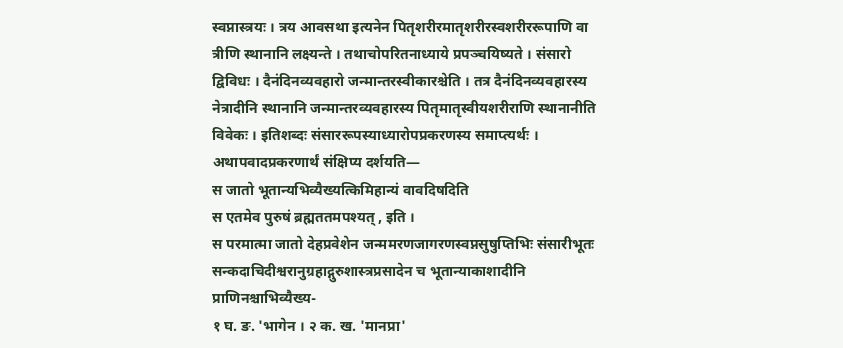स्वप्नास्त्रयः । त्रय आवसथा इत्यनेन पितृशरीरमातृशरीरस्वशरीररूपाणि वा त्रीणि स्थानानि लक्ष्यन्ते । तथाचोपरितनाध्याये प्रपञ्चयिष्यते । संसारो द्विविधः । दैनंदिनव्यवहारो जन्मान्तरस्वीकारश्चेति । तत्र दैनंदिनव्यवहारस्य नेत्रादीनि स्थानानि जन्मान्तरव्यवहारस्य पितृमातृस्वीयशरीराणि स्थानानीति विवेकः । इतिशब्दः संसाररूपस्याध्यारोपप्रकरणस्य समाप्त्यर्थः ।
अथापवादप्रकरणार्थं संक्षिप्य दर्शयति—
स जातो भूतान्यभिव्यैख्यत्किमिहान्यं वावदिषदिति
स एतमेव पुरुषं ब्रह्मततमपश्यत् , इति ।
स परमात्मा जातो देहप्रवेशेन जन्ममरणजागरणस्वप्नसुषुप्तिभिः संसारीभूतः सन्कदाचिदीश्वरानुग्रहाद्गुरुशास्त्रप्रसादेन च भूतान्याकाशादीनि प्राणिनश्चाभिव्यैख्य-
१ घ. ङ. 'भागेन । २ क. ख. 'मानप्रा'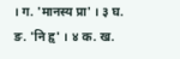। ग. 'मानस्य प्रा' । ३ घ. ङ. 'नि हृ' । ४ क. ख.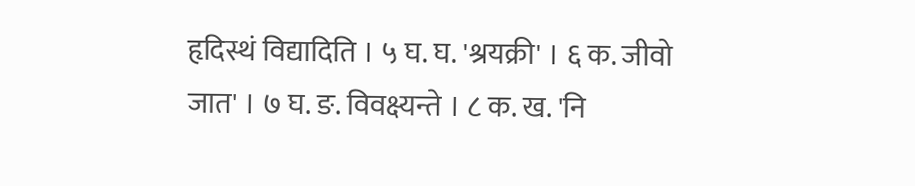हृदिस्थं विद्यादिति । ५ घ. घ. 'श्रयक्री' । ६ क. जीवो जात' । ७ घ. ङ. विवक्ष्यन्ते । ८ क. ख. 'नि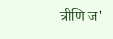त्रीणि ज'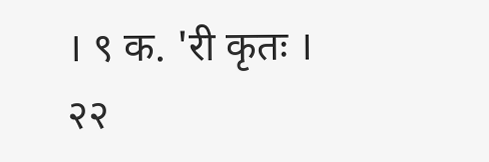। ९ क. 'री कृतः ।
२२